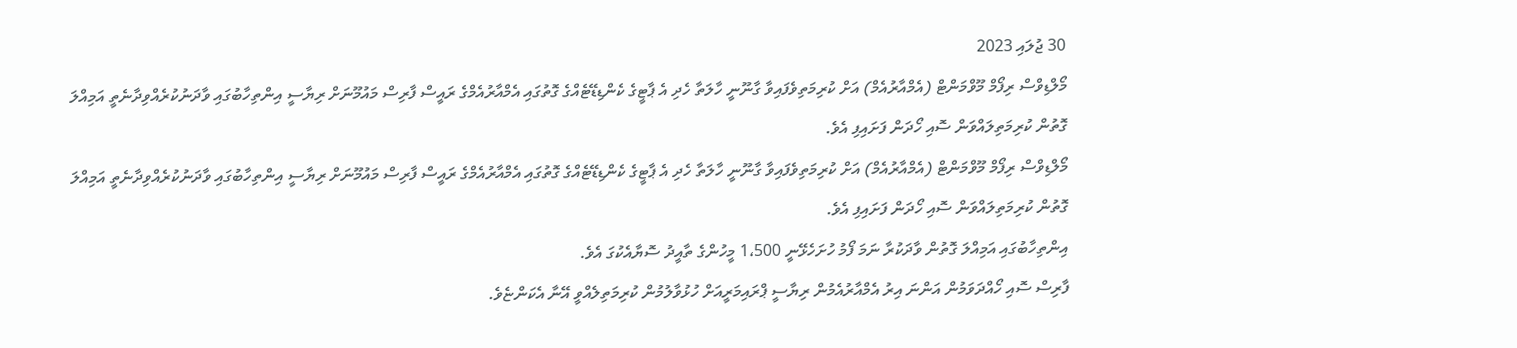30 ޖުލައި 2023
މޯލްޑިވްސް ރިފޯމް މޫވްމަންޓް (އެމްއާރުއެމް) އަށް ކުރިމަތިވެފައިވާ ގާނޫނީ ހާލަތާ ހެދި އެ ޕާޓީގެ ކެންޑިޑޭޓެއްގެ ގޮތުގައި އެމްއާރުއެމްގެ ރައީސް ފާރިސް މައުމޫނަށް ރިޔާސީ އިންތިހާބުގައި ވާދަނުކުރެއްވިދާނެތީ އަމިއްލަ ގޮތުން ކުރިމަތިލައްވަން ސޮއި ހޯދަން ފަށައިފި އެވެ.
މޯލްޑިވްސް ރިފޯމް މޫވްމަންޓް (އެމްއާރުއެމް) އަށް ކުރިމަތިވެފައިވާ ގާނޫނީ ހާލަތާ ހެދި އެ ޕާޓީގެ ކެންޑިޑޭޓެއްގެ ގޮތުގައި އެމްއާރުއެމްގެ ރައީސް ފާރިސް މައުމޫނަށް ރިޔާސީ އިންތިހާބުގައި ވާދަނުކުރެއްވިދާނެތީ އަމިއްލަ ގޮތުން ކުރިމަތިލައްވަން ސޮއި ހޯދަން ފަށައިފި އެވެ.
އިންތިހާބުގައި އަމިއްލަ ގޮތުން ވާދަކުރާ ނަމަ ފޯމު ހުށަހެޅޭނީ 1،500 މީހުންގެ ތާއީދު ސޮޔާއެކުގަ އެވެ.
ފާރިސް ސޮއި ހޯއްދަވަމުން އަންނަ އިރު އެމްއާރުއެމުން ރިޔާސީ ޕްރައިމަރީއަށް ހުޅުވާލުމުން ކުރިމަތިލެއްވީ އޭނާ އެކަންޏެވެ.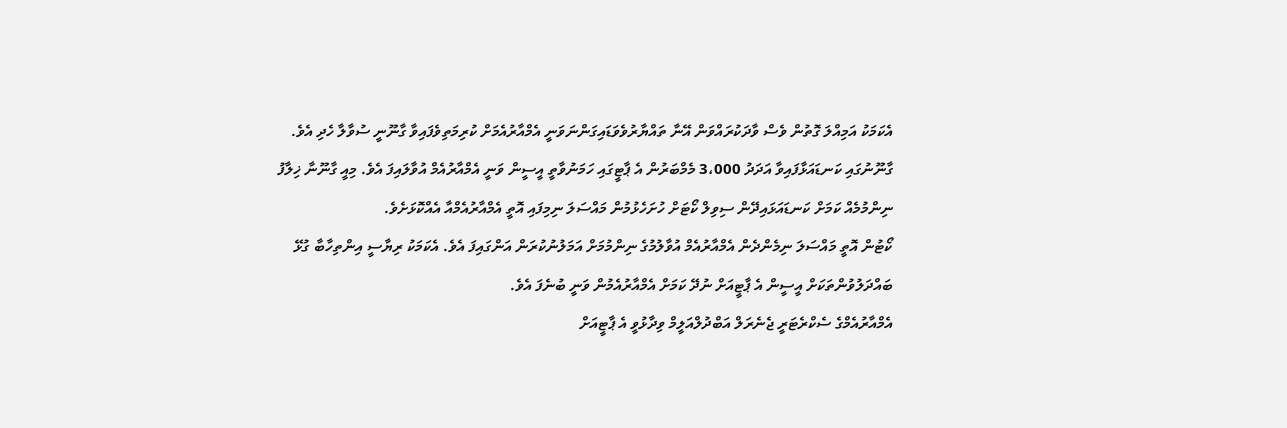އެކަމަކު އަމިއްލަ ގޮތުން ވެސް ވާދަކުރައްވަން އޭނާ ތައްޔާރުވެވަޑައިގަންނަވަނީ އެމްއާރުއެމަށް ކުރިމަތިވެފައިވާ ގާނޫނީ ސުވާލާ ހެދި އެވެ.
ގާނޫނުގައި ކަނޑައަޅާފައިވާ އަދަދު 3،000 މެމްބަރުން އެ ޕާޓީގައި ހަމަނުވާތީ އީސީން ވަނީ އެމްއާރުއެމް އުވާލައިފަ އެވެ. މިއީ ގާނޫނާ ޚިލާފު ނިންމުމެއް ކަމަށް ކަނޑައަޅައިދޭން ސިވިލް ކޯޓަށް ހުށަހެޅުމުން މައްސަލަ ނިމިފައި އޮތީ އެމްއާރުއެމްއާ އެއްކޮޅަށެވެ.
ކޯޓުން އޮތީ މައްސަލަ ނިމެންދެން އެމްއާރުއެމް އުވާލުމުގެ ނިންމުމަށް އަމަލުނުކުރަން އަންގައިފަ އެވެ. އެކަމަކު ރިޔާސީ އިންތިހާބާ ގުޅޭ ބައްދަލުވުންތަކަށް އީސީން އެ ޕާޓީއަށް ނުދޭ ކަމަށް އެމްއާރުއެމުން ވަނީ ބުނެފަ އެވެ.
އެމްއާރުއެމްގެ ސެކްރެޓަރީ ޖެނެރަލް އަބްދުލްއަލީމް ވިދާޅުވީ އެ ޕާޓީއަށް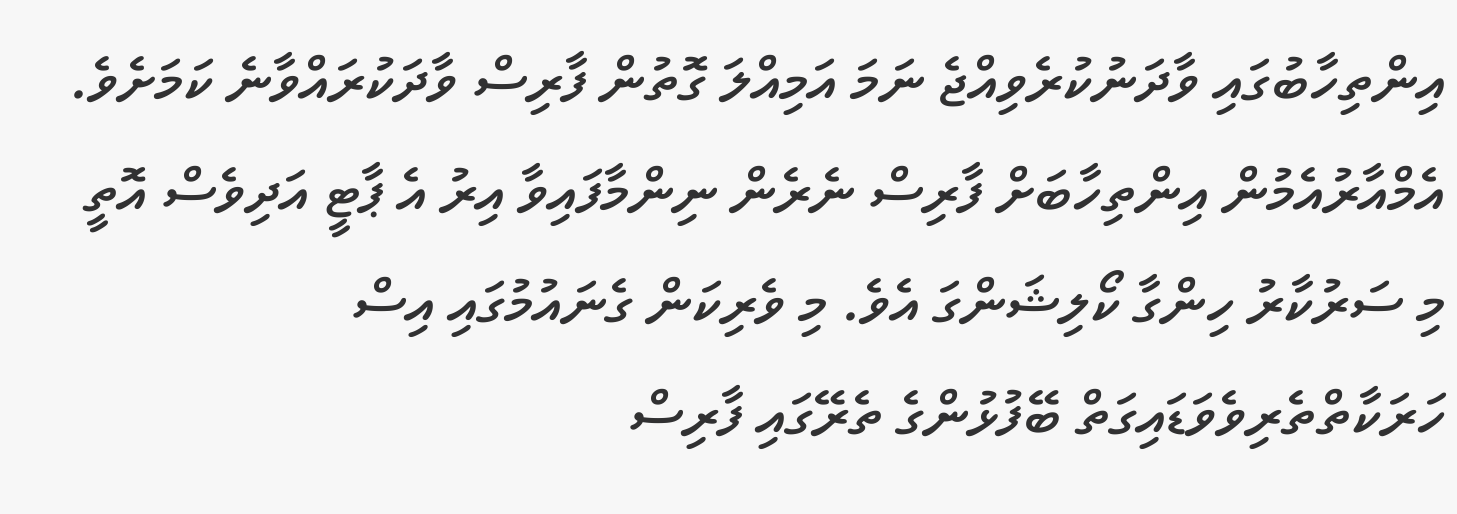އިންތިހާބުގައި ވާދަނުކުރެވިއްޖެ ނަމަ އަމިއްލަ ގޮތުން ފާރިސް ވާދަކުރައްވާނެ ކަމަށެވެ.
އެމްއާރުއެމުން އިންތިހާބަށް ފާރިސް ނެރެން ނިންމާފައިވާ އިރު އެ ޕާޓީ އަދިވެސް އޮތީ މި ސަރުކާރު ހިންގާ ކޯލިޝަންގަ އެވެ. މި ވެރިކަން ގެނައުމުގައި އިސް ހަރަކާތްތެރިވެވަޑައިގަތް ބޭފުޅުންގެ ތެރޭގައި ފާރިސް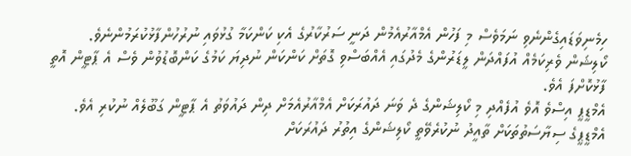ހިމެނިވަޑައިގެންނެވި ނަމަވެސް މި ފަހުން އެމްއާރުއެމުން ދަނީ ސަރުކާރުގެ އެކި ކަންކަމާ ގުޅުވައި ނުރުހުންފާޅުކުރަމުންނެވެ.
ކޯލިޝަން ވެރިކަމެއް އުފައްދަން ލީޑަރުންގެ މެދުގައި އެއްބަސްވި ގޮތަށް ކަންކަން ނުދިޔަ ކަމުގެ ކަންބޮޑުވުން ވެސް އެ ޕާޓީން އޮތީ ފާޅުކޮށްފަ އެވެ.
އެމްޑީޕީ އިސްވެ އޮވެ އުފެއްދި މި ކޯލިޝަންގެ ދެ ވަނަ ދައުރަކަށް އެމްއާރުއެމަށް ދިން ދައުވަތު އެ ޕާޓީން ގަބޫލެއް ނުކުރި އެވެ. އެމްޑީޕީގެ ސިޔާސަތުތަކަށް ތާއީދު ނުކުރެވޭތީ ކޯލިޝަންގެ އިތުރު ދައުރަކަށް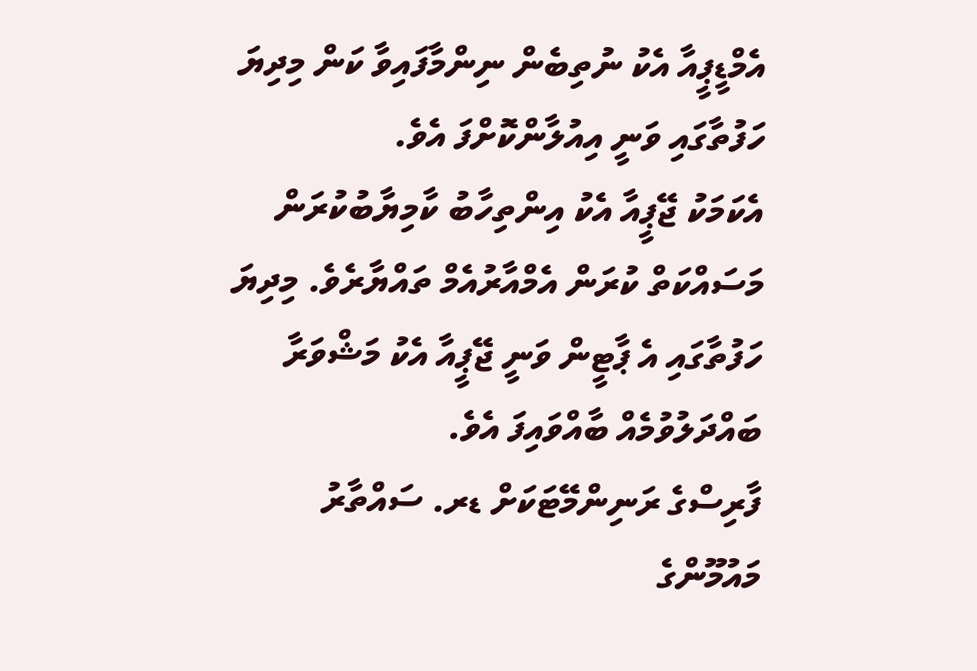އެމްޑީޕީއާ އެކު ނުތިބެން ނިންމާފައިވާ ކަން މިދިޔަ ހަފުތާގައި ވަނީ އިއުލާންކޮށްފަ އެވެ.
އެކަމަކު ޖޭޕީއާ އެކު އިންތިހާބު ކާމިޔާބުކުރަން މަސައްކަތް ކުރަން އެމްއާރުއެމް ތައްޔާރެވެ. މިދިޔަ ހަފުތާގައި އެ ޕާޓީން ވަނީ ޖޭޕީއާ އެކު މަޝްވަރާ ބައްދަލުވުމެއް ބާއްވައިފަ އެވެ.
ފާރިސްގެ ރަނިންމޭޓަކަށް ޑރ. ސައްތާރު
މައުމޫންގެ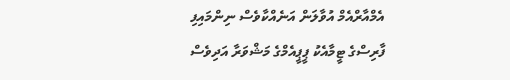އެމްއާރްއެމް އުވާލަން އަނެއްކާވެސް ނިންމައިފި
ފާރިސްގެ ޓީމާއެކު ޕީޕީއެމްގެ މަޝްވަރާ އަދިވެސް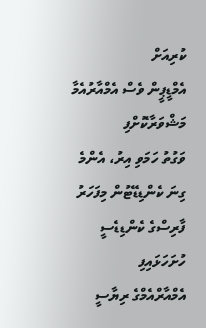ކުރިއަށް
އެމްޑީޕީން ވެސް އެމްއާރުއެމާ މަޝްވަރާކޮށްފި
ވަގުތު ހަމަވި އިރު، އެންމެ ގިނަ ކެންޑިޑޭޓުން މިފަހަރު
ފާރިސްގެ ކެންޑިޑެސީ ހުށަހަޅައިފި
އެމްއާރްއެމްގެ ރިޔާސީ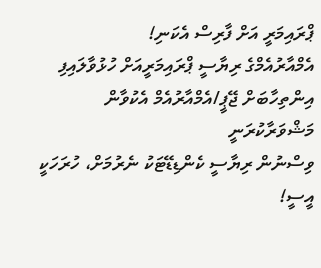ޕްރައިމަރީ އަށް ފާރިސް އެކަނި!
އެމްއާރުއެމްގެ ރިޔާސީ ޕްރައިމަރީއަށް ހުޅުވާލައިފި
އިންތިހާބަށް ޖޭޕީ/އެމްއާރުއެމް އެކުވާން މަޝްވަރާކުރަނީ
ވިސްނުން ރިޔާސީ ކެންޑިޑޭޓަކު ނެރުމަށް، ހުރަހަކީ އީސީ!